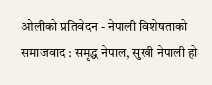ओलीको प्रतिवेदन - नेपाली विशेषताको समाजवाद : समृद्ध नेपाल, सुखी नेपाली हो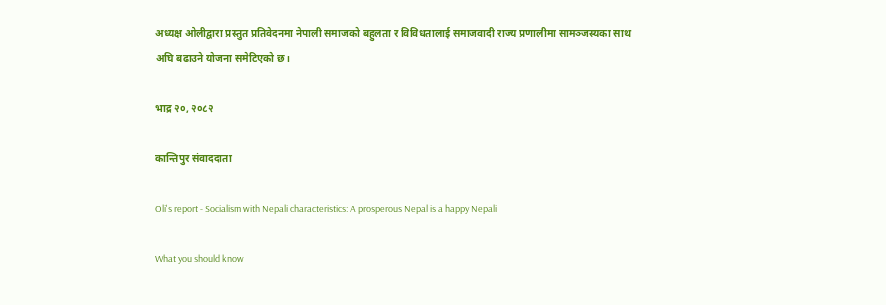अध्यक्ष ओलीद्वारा प्रस्तुत प्रतिवेदनमा नेपाली समाजको बहुलता र विविधतालाई समाजवादी राज्य प्रणालीमा सामञ्जस्यका साथ अघि बढाउने योजना समेटिएको छ।

भाद्र २०, २०८२

कान्तिपुर संवाददाता

Oli's report - Socialism with Nepali characteristics: A prosperous Nepal is a happy Nepali

What you should know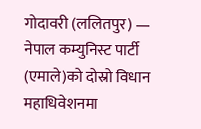गोदावरी (ललितपुर) — नेपाल कम्युनिस्ट पार्टी (एमाले)को दोस्रो विधान महाधिवेशनमा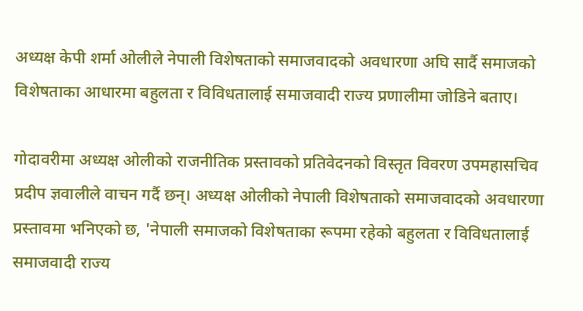अध्यक्ष केपी शर्मा ओलीले नेपाली विशेषताको समाजवादको अवधारणा अघि सार्दै समाजको विशेषताका आधारमा बहुलता र विविधतालाई समाजवादी राज्य प्रणालीमा जोडिने बताए।

गोदावरीमा अध्यक्ष ओलीको राजनीतिक प्रस्तावको प्रतिवेदनको विस्तृत विवरण उपमहासचिव प्रदीप ज्ञवालीले वाचन गर्दै छन्। अध्यक्ष ओलीको नेपाली विशेषताको समाजवादको अवधारणा प्रस्तावमा भनिएको छ, 'नेपाली समाजको विशेषताका रूपमा रहेको बहुलता र विविधतालाई समाजवादी राज्य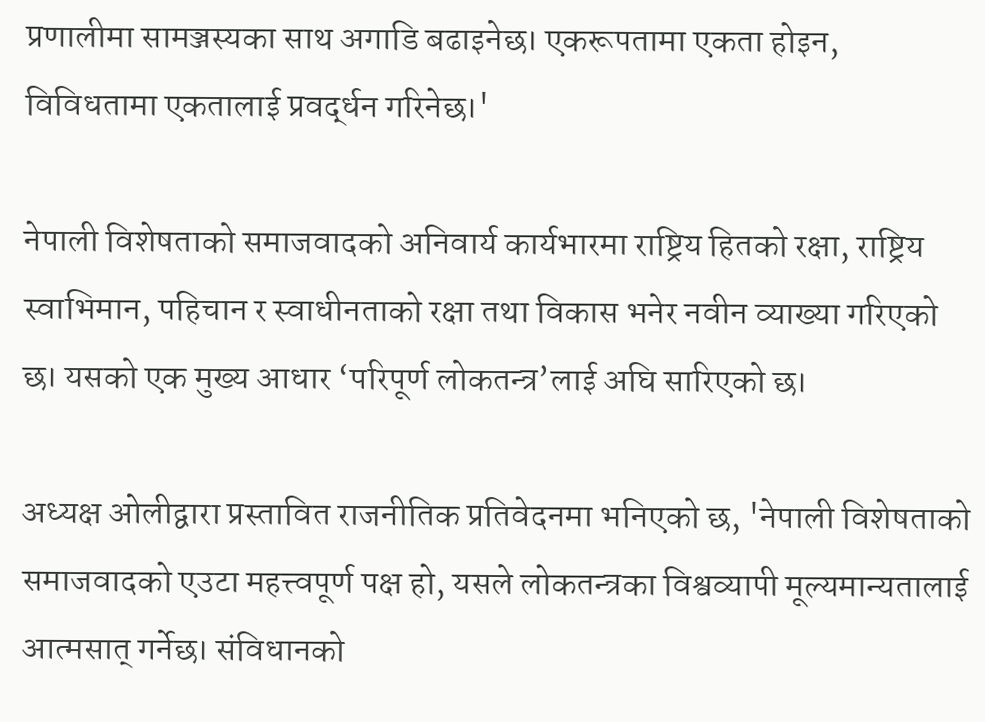प्रणालीमा सामञ्जस्यका साथ अगाडि बढाइनेछ। एकरूपतामा एकता होइन, विविधतामा एकतालाई प्रवर्द्धन गरिनेछ।'

नेपाली विशेषताको समाजवादको अनिवार्य कार्यभारमा राष्ट्रिय हितको रक्षा, राष्ट्रिय स्वाभिमान, पहिचान र स्वाधीनताको रक्षा तथा विकास भनेर नवीन व्याख्या गरिएको छ। यसको एक मुख्य आधार ‘परिपूर्ण लोकतन्त्र’लाई अघि सारिएको छ।

अध्यक्ष ओलीद्वारा प्रस्तावित राजनीतिक प्रतिवेदनमा भनिएको छ, 'नेपाली विशेषताको समाजवादको एउटा महत्त्वपूर्ण पक्ष हो, यसले लोकतन्त्रका विश्वव्यापी मूल्यमान्यतालाई आत्मसात् गर्नेछ। संविधानको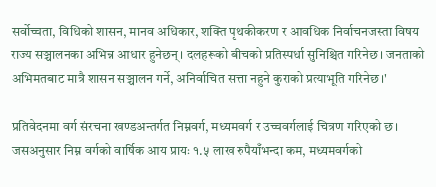सर्वोच्चता, विधिको शासन, मानव अधिकार, शक्ति पृथकीकरण र आवधिक निर्वाचनजस्ता विषय राज्य सञ्चालनका अभिन्न आधार हुनेछन्। दलहरूको बीचको प्रतिस्पर्धा सुनिश्चित गरिनेछ। जनताको अभिमतबाट मात्रै शासन सञ्चालन गर्ने, अनिर्वाचित सत्ता नहुने कुराको प्रत्याभूति गरिनेछ।'

प्रतिवेदनमा वर्ग संरचना खण्डअन्तर्गत निम्नवर्ग, मध्यमवर्ग र उच्चवर्गलाई चित्रण गरिएको छ। जसअनुसार निम्न वर्गको वार्षिक आय प्रायः १.५ लाख रुपैयाँभन्दा कम, मध्यमवर्गको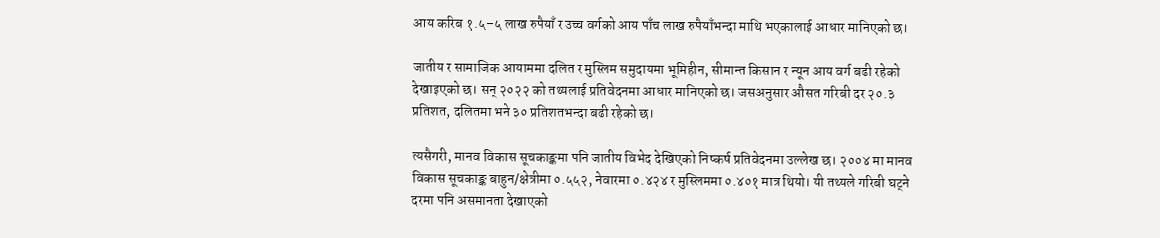आय करिब १.५–५ लाख रुपैयाँ र उच्च वर्गको आय पाँच लाख रुपैयाँभन्दा माथि भएकालाई आधार मानिएको छ।

जातीय र सामाजिक आयाममा दलित र मुस्लिम समुदायमा भूमिहीन, सीमान्त किसान र न्यून आय वर्ग बढी रहेको देखाइएको छ। सन् २०२२ को तथ्यलाई प्रतिवेदनमा आधार मानिएको छ। जसअनुसार औसत गरिबी दर २०.३ प्रतिशत, दलितमा भने ३० प्रतिशतभन्दा बढी रहेको छ।

त्यसैगरी, मानव विकास सूचकाङ्कमा पनि जातीय विभेद देखिएको निष्कर्ष प्रतिवेदनमा उल्लेख छ। २००४ मा मानव विकास सूचकाङ्क बाहुन/क्षेत्रीमा ०.५५२, नेवारमा ०.४२४ र मुस्लिममा ०.४०१ मात्र थियो। यी तथ्यले गरिबी घट्ने दरमा पनि असमानता देखाएको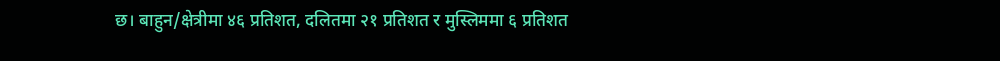छ। बाहुन/क्षेत्रीमा ४६ प्रतिशत, दलितमा २१ प्रतिशत र मुस्लिममा ६ प्रतिशत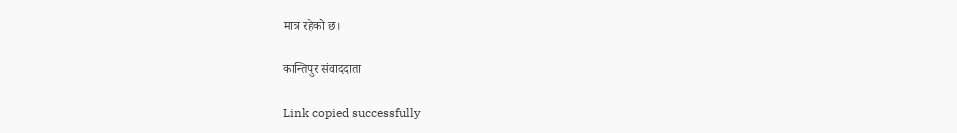मात्र रहेको छ।

कान्तिपुर संवाददाता

Link copied successfully